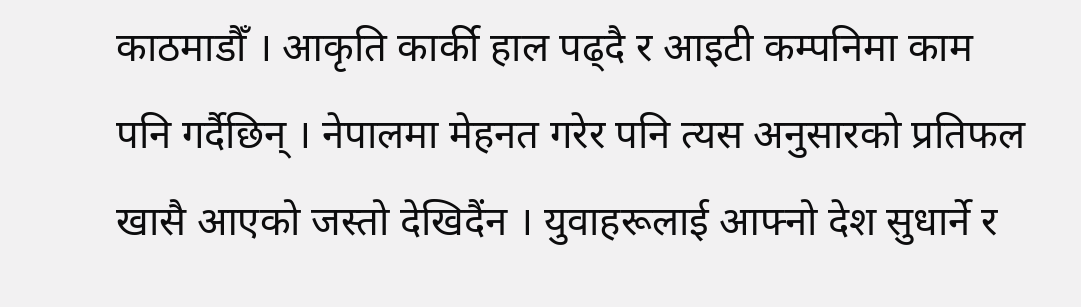काठमाडौँ । आकृति कार्की हाल पढ्दै र आइटी कम्पनिमा काम पनि गर्दैछिन् । नेपालमा मेहनत गरेर पनि त्यस अनुसारको प्रतिफल खासै आएको जस्तो देखिदैंन । युवाहरूलाई आफ्नो देश सुधार्ने र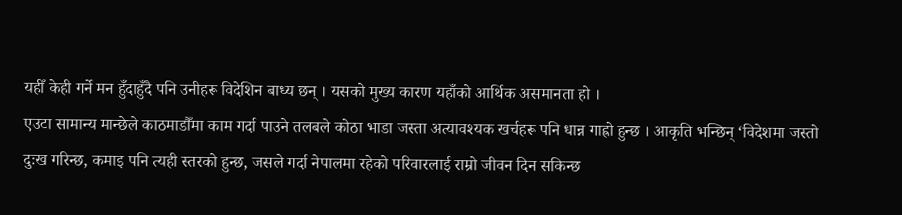यहीँ केही गर्ने मन हुँदाहुँदै पनि उनीहरू विदेशिन बाध्य छन् । यसको मुख्य कारण यहाँको आर्थिक असमानता हो ।
एउटा सामान्य मान्छेले काठमाडौँमा काम गर्दा पाउने तलबले कोठा भाडा जस्ता अत्यावश्यक खर्चहरू पनि धान्न गाह्रो हुन्छ । आकृति भन्छिन् ‘विदेशमा जस्तो दुःख गरिन्छ, कमाइ पनि त्यही स्तरको हुन्छ, जसले गर्दा नेपालमा रहेको परिवारलाई राम्रो जीवन दिन सकिन्छ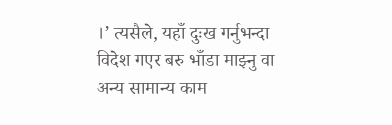।’ त्यसैले, यहाँ दुःख गर्नुभन्दा विदेश गएर बरु भाँडा माझ्नु वा अन्य सामान्य काम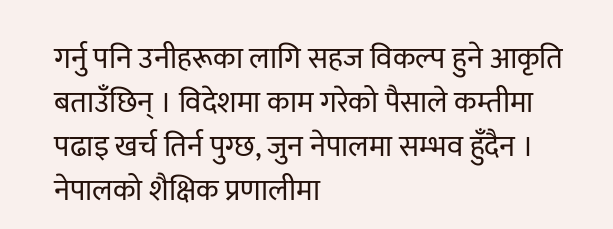गर्नु पनि उनीहरूका लागि सहज विकल्प हुने आकृति बताउँछिन् । विदेशमा काम गरेको पैसाले कम्तीमा पढाइ खर्च तिर्न पुग्छ, जुन नेपालमा सम्भव हुँदैन ।
नेपालको शैक्षिक प्रणालीमा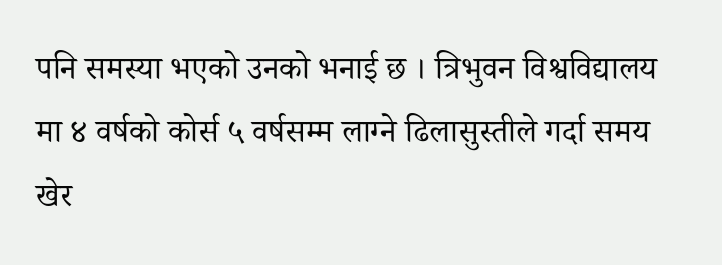पनि समस्या भएको उनको भनाई छ । त्रिभुवन विश्वविद्यालय मा ४ वर्षको कोर्स ५ वर्षसम्म लाग्ने ढिलासुस्तीले गर्दा समय खेर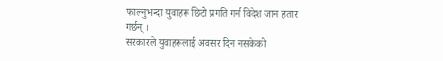फाल्नुभन्दा युवाहरू छिटो प्रगति गर्न विदेश जान हतार गर्छन् ।
सरकारले युवाहरूलाई अवसर दिन नसकेको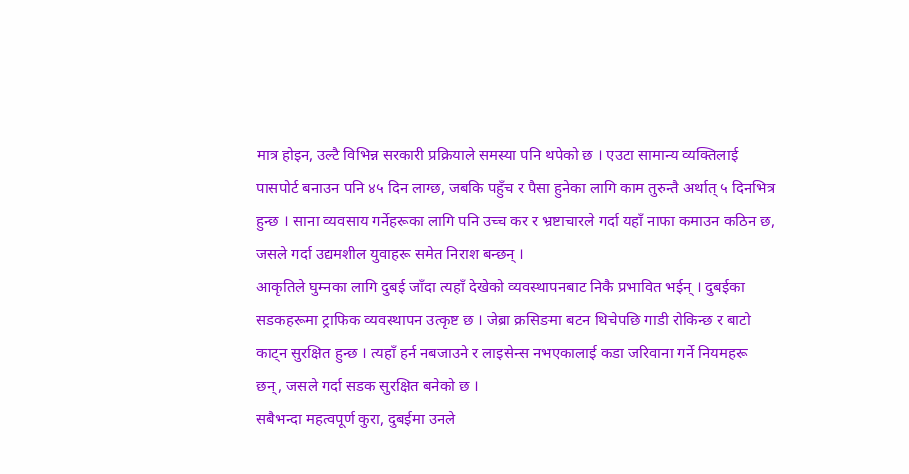मात्र होइन, उल्टै विभिन्न सरकारी प्रक्रियाले समस्या पनि थपेको छ । एउटा सामान्य व्यक्तिलाई पासपोर्ट बनाउन पनि ४५ दिन लाग्छ, जबकि पहुँच र पैसा हुनेका लागि काम तुरुन्तै अर्थात् ५ दिनभित्र हुन्छ । साना व्यवसाय गर्नेहरूका लागि पनि उच्च कर र भ्रष्टाचारले गर्दा यहाँ नाफा कमाउन कठिन छ, जसले गर्दा उद्यमशील युवाहरू समेत निराश बन्छन् ।
आकृतिले घुम्नका लागि दुबई जाँदा त्यहाँ देखेको व्यवस्थापनबाट निकै प्रभावित भईन् । दुबईका सडकहरूमा ट्राफिक व्यवस्थापन उत्कृष्ट छ । जेब्रा क्रसिङमा बटन थिचेपछि गाडी रोकिन्छ र बाटो काट्न सुरक्षित हुन्छ । त्यहाँ हर्न नबजाउने र लाइसेन्स नभएकालाई कडा जरिवाना गर्ने नियमहरू छन्, जसले गर्दा सडक सुरक्षित बनेको छ ।
सबैभन्दा महत्वपूर्ण कुरा, दुबईमा उनले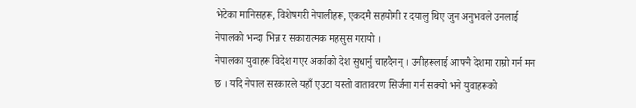भेटेका मानिसहरू, विशेषगरी नेपालीहरू, एकदमै सहयोगी र दयालु थिए जुन अनुभवले उनलाई नेपालको भन्दा भिन्न र सकारात्मक महसुस गरायो ।
नेपालका युवाहरू विदेश गएर अर्काको देश सुधार्नु चाहदैनन् । उनीहरूलाई आफ्नै देशमा राम्रो गर्न मन छ । यदि नेपाल सरकारले यहाँ एउटा यस्तो वातावरण सिर्जना गर्न सक्यो भने युवाहरूको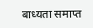बाध्यता समाप्त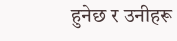हुनेछ र उनीहरू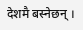देशमै बस्नेछन् ।